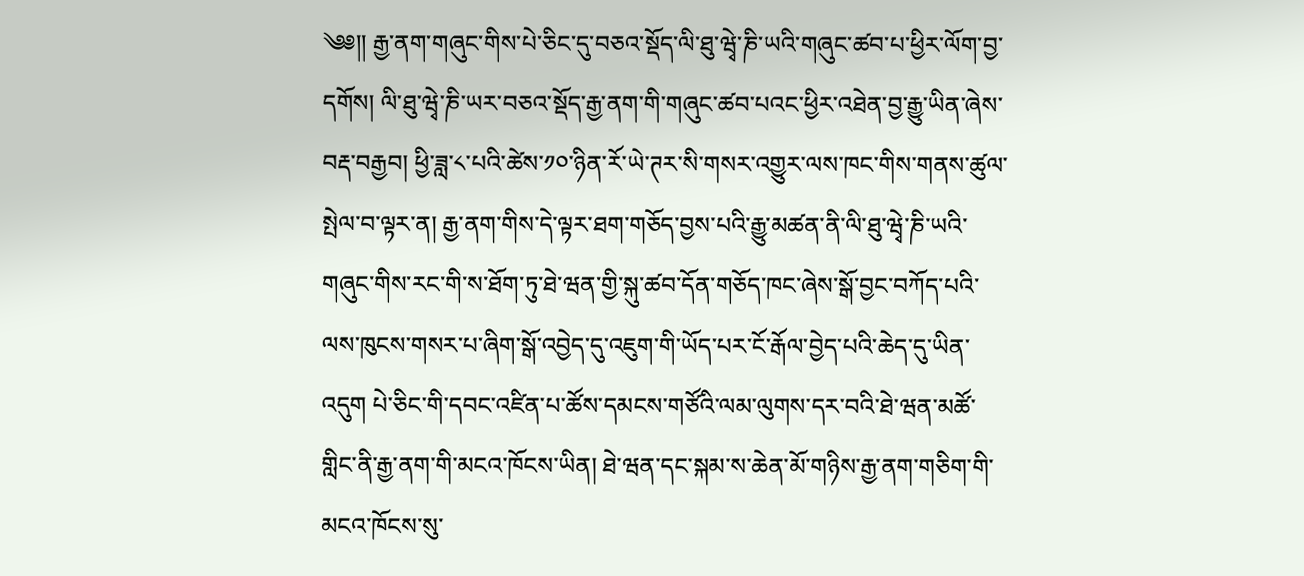༄༅།། རྒྱ་ནག་གཞུང་གིས་པེ་ཅིང་དུ་བཅའ་སྡོད་ལི་ཐུ་ཝྭེ་ཎི་ཡའི་གཞུང་ཚབ་པ་ཕྱིར་ལོག་བྱ་དགོས། ལི་ཐུ་ཝྭེ་ཎི་ཡར་བཅའ་སྡོད་རྒྱ་ནག་གི་གཞུང་ཚབ་པའང་ཕྱིར་འཐེན་བྱ་རྒྱུ་ཡིན་ཞེས་བརྡ་བརྒྱབ། ཕྱི་ཟླ་༨་པའི་ཚེས་༡༠་ཉིན་རོ་ཡེ་ཊར་སི་གསར་འགྱུར་ལས་ཁང་གིས་གནས་ཚུལ་སྤེལ་བ་ལྟར་ན། རྒྱ་ནག་གིས་དེ་ལྟར་ཐག་གཅོད་བྱས་པའི་རྒྱུ་མཚན་ནི་ལི་ཐུ་ཝྭེ་ཎི་ཡའི་གཞུང་གིས་རང་གི་ས་ཐོག་ཏུ་ཐེ་ཝན་གྱི་སྐུ་ཚབ་དོན་གཅོད་ཁང་ཞེས་སྒོ་བྱང་བཀོད་པའི་ལས་ཁུངས་གསར་པ་ཞིག་སྒོ་འབྱེད་དུ་འཇུག་གི་ཡོད་པར་ངོ་རྒོལ་བྱེད་པའི་ཆེད་དུ་ཡིན་འདུག པེ་ཅིང་གི་དབང་འཛིན་པ་ཚོས་དམངས་གཙོའི་ལམ་ལུགས་དར་བའི་ཐེ་ཝན་མཚོ་གླིང་ནི་རྒྱ་ནག་གི་མངའ་ཁོངས་ཡིན། ཐེ་ཝན་དང་སྐམ་ས་ཆེན་མོ་གཉིས་རྒྱ་ནག་གཅིག་གི་མངའ་ཁོངས་སུ་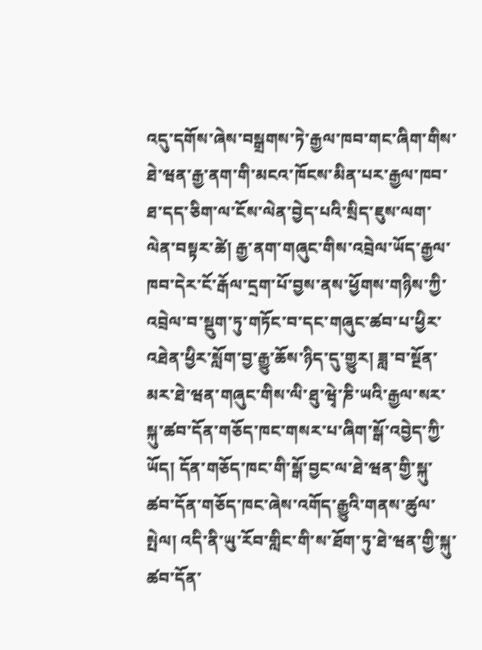འདུ་དགོས་ཞེས་བསྒྲགས་ཏེ་རྒྱལ་ཁབ་གང་ཞིག་གིས་ཐེ་ཝན་རྒྱ་ནག་གི་མངའ་ཁོངས་མིན་པར་རྒྱལ་ཁབ་ཐ་དད་ཅིག་ལ་ངོས་ལེན་བྱེད་པའི་སྲིད་ཇུས་ལག་ལེན་བསྟར་ཚེ། རྒྱ་ནག་གཞུང་གིས་འབྲེལ་ཡོད་རྒྱལ་ཁབ་དེར་ངོ་རྒོལ་དྲག་པོ་བྱས་ནས་ཕྱོགས་གཉིས་ཀྱི་འབྲེལ་བ་སྡུག་ཏུ་གཏོང་བ་དང་གཞུང་ཚབ་པ་ཕྱིར་འཐེན་ཕྱིར་སློག་བྱ་རྒྱུ་ཆོས་ཉིད་དུ་གྱུར། ཟླ་བ་སྔོན་མར་ཐེ་ཝན་གཞུང་གིས་ལི་ཐུ་ཝྭེ་ཎི་ཡའི་རྒྱལ་སར་སྐུ་ཚབ་དོན་གཅོད་ཁང་གསར་པ་ཞིག་སྒོ་འབྱེད་ཀྱི་ཡོད། དོན་གཅོད་ཁང་གི་སྒོ་བྱང་ལ་ཐེ་ཝན་གྱི་སྐུ་ཚབ་དོན་གཅོད་ཁང་ཞེས་འགོད་རྒྱུའི་གནས་ཚུལ་སྤེལ། འདི་ནི་ཡུ་རོབ་གླིང་གི་ས་ཐོག་ཏུ་ཐེ་ཝན་གྱི་སྐུ་ཚབ་དོན་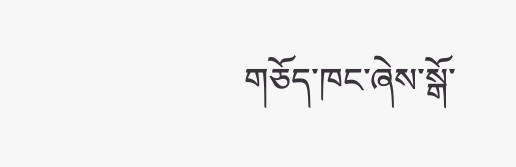གཅོད་ཁང་ཞེས་སྒོ་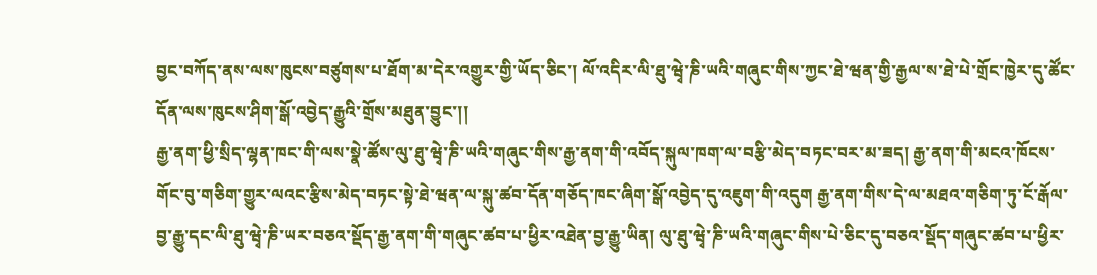བྱང་བཀོད་ནས་ལས་ཁུངས་བཙུགས་པ་ཐོག་མ་དེར་འགྱུར་གྱི་ཡོད་ཅིང་། ལོ་འདིར་ལི་ཐུ་ཝྭེ་ཎི་ཡའི་གཞུང་གིས་ཀྱང་ཐེ་ཝན་གྱི་རྒྱལ་ས་ཐེ་པེ་གྲོང་ཁྱེར་དུ་ཚོང་དོན་ལས་ཁུངས་ཤིག་སྒོ་འབྱེད་རྒྱུའི་གྲོས་མཐུན་བྱུང་།།
རྒྱ་ནག་ཕྱི་སྲིད་ལྷན་ཁང་གི་ལས་སྣེ་ཚོས་ལུ་ཐུ་ཝྭེ་ཎི་ཡའི་གཞུང་གིས་རྒྱ་ནག་གི་འབོད་སྐུལ་ཁག་ལ་བརྩི་མེད་བཏང་བར་མ་ཟད། རྒྱ་ནག་གི་མངའ་ཁོངས་གོང་བུ་གཅིག་གྱུར་ལའང་རྩིས་མེད་བཏང་སྟེ་ཐེ་ཝན་ལ་སྐུ་ཚབ་དོན་གཅོད་ཁང་ཞིག་སྒོ་འབྱེད་དུ་འཇུག་གི་འདུག རྒྱ་ནག་གིས་དེ་ལ་མཐའ་གཅིག་ཏུ་ངོ་རྒོལ་བྱ་རྒྱུ་དང་ལི་ཐུ་ཝྭེ་ཎི་ཡར་བཅའ་སྡོད་རྒྱ་ནག་གི་གཞུང་ཚབ་པ་ཕྱིར་འཐེན་བྱ་རྒྱུ་ཡིན། ལུ་ཐུ་ཝྭེ་ཎི་ཡའི་གཞུང་གིས་པེ་ཅིང་དུ་བཅའ་སྡོད་གཞུང་ཚབ་པ་ཕྱིར་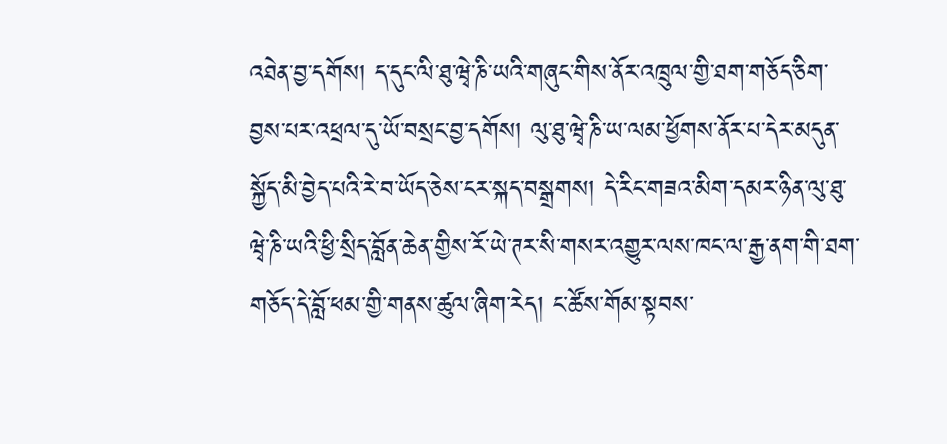འཐེན་བྱ་དགོས། ད་དུང་ལི་ཐུ་ཝྭེ་ཎི་ཡའི་གཞུང་གིས་ནོར་འཁྲུལ་གྱི་ཐག་གཅོད་ཅིག་བྱས་པར་འཕྲལ་དུ་ཡོ་བསྲང་བྱ་དགོས། ལུ་ཐུ་ཝྭེ་ཎི་ཡ་ལམ་ཕྱོགས་ནོར་པ་དེར་མདུན་སྐྱོད་མི་བྱེད་པའི་རེ་བ་ཡོད་ཅེས་ངར་སྐད་བསྒྲགས། དེ་རིང་གཟའ་མིག་དམར་ཉིན་ལུ་ཐུ་ཝྭེ་ཎི་ཡའི་ཕྱི་སྲིད་བློན་ཆེན་གྱིས་རོ་ཡེ་ཊར་སི་གསར་འགྱུར་ལས་ཁང་ལ་རྒྱ་ནག་གི་ཐག་གཅོད་དེ་བློ་ཕམ་གྱི་གནས་ཚུལ་ཞིག་རེད། ང་ཚོས་གོམ་སྟབས་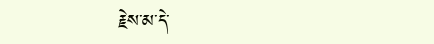རྗེས་མ་དེ་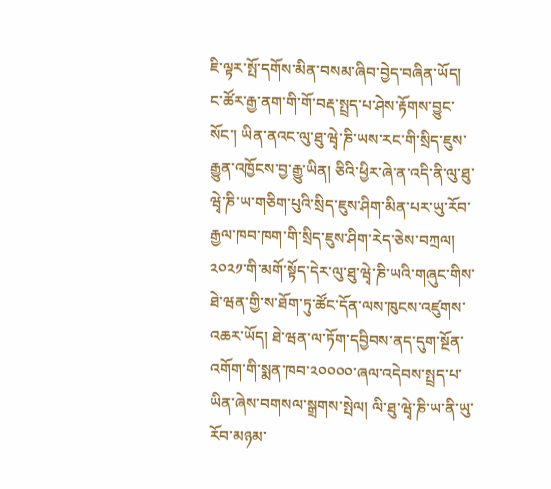ཇི་ལྟར་སྤོ་དགོས་མིན་བསམ་ཞིབ་བྱེད་བཞིན་ཡོད། ང་ཚོར་རྒྱ་ནག་གི་གོ་བརྡ་སྤྲད་པ་ཤེས་རྟོགས་བྱུང་སོང་། ཡིན་ནའང་ལུ་ཐུ་ཝྭེ་ཎི་ཡས་རང་གི་སྲིད་ཇུས་རྒྱུན་འཁྱོངས་བྱ་རྒྱུ་ཡིན། ཅིའི་ཕྱིར་ཞེ་ན་འདི་ནི་ལུ་ཐུ་ཝྭེ་ཎི་ཡ་གཅིག་པུའི་སྲིད་ཇུས་ཤིག་མིན་པར་ཡུ་རོབ་རྒྱལ་ཁབ་ཁག་གི་སྲིད་ཇུས་ཤིག་རེད་ཅེས་བཀྲལ། ༢༠༢༡་གི་མགོ་སྟོད་དེར་ལུ་ཐུ་ཝྭེ་ཎི་ཡའི་གཞུང་གིས་ཐེ་ཝན་གྱི་ས་ཐོག་ཏུ་ཚོང་དོན་ལས་ཁུངས་འཛུགས་འཆར་ཡོད། ཐེ་ཝན་ལ་ཏོག་དབྱིབས་ནད་དུག་སྔོན་འགོག་གི་སྨན་ཁབ་༢༠༠༠༠་ཞལ་འདེབས་སྤྲད་པ་ཡིན་ཞེས་བགསལ་སྒྲགས་སྤེལ། ལི་ཐུ་ཝྭེ་ཎི་ཡ་ནི་ཡུ་རོབ་མཉམ་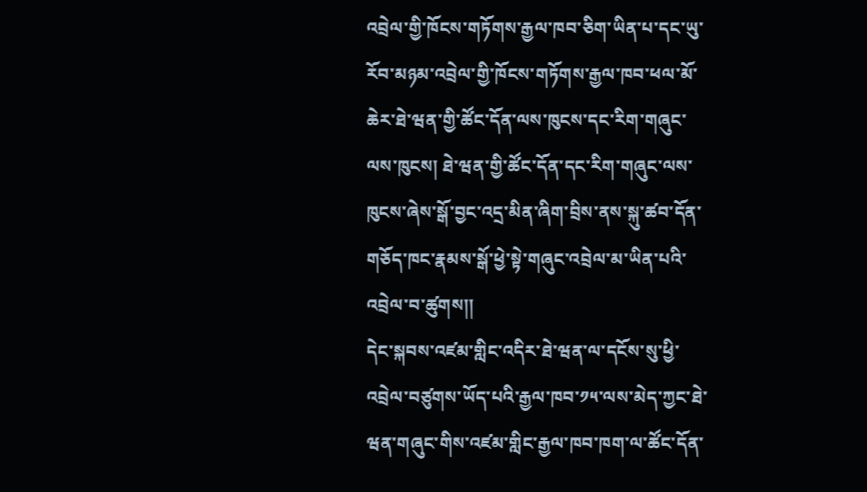འབྲེལ་གྱི་ཁོངས་གཏོགས་རྒྱལ་ཁབ་ཅིག་ཡིན་པ་དང་ཡུ་རོབ་མཉམ་འབྲེལ་གྱི་ཁོངས་གཏོགས་རྒྱལ་ཁབ་ཕལ་མོ་ཆེར་ཐེ་ཝན་གྱི་ཚོང་དོན་ལས་ཁུངས་དང་རིག་གཞུང་ལས་ཁུངས། ཐེ་ཝན་གྱི་ཚོང་དོན་དང་རིག་གཞུང་ལས་ཁུངས་ཞེས་སྒོ་བྱང་འདྲ་མིན་ཞིག་བྲིས་ནས་སྐུ་ཚབ་དོན་གཅོད་ཁང་རྣམས་སྒོ་ཕྱེ་སྟེ་གཞུང་འབྲེལ་མ་ཡིན་པའི་འབྲེལ་བ་ཚུགས།།
དེང་སྐབས་འཛམ་གླིང་འདིར་ཐེ་ཝན་ལ་དངོས་སུ་ཕྱི་འབྲེལ་བཙུགས་ཡོད་པའི་རྒྱལ་ཁབ་༡༥་ལས་མེད་ཀྱང་ཐེ་ཝན་གཞུང་གིས་འཛམ་གླིང་རྒྱལ་ཁབ་ཁག་ལ་ཚོང་དོན་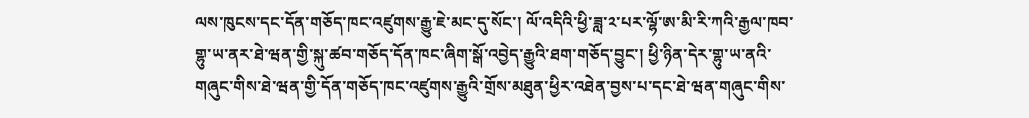ལས་ཁུངས་དང་དོན་གཅོད་ཁང་འཛུགས་རྒྱུ་ཇེ་མང་དུ་སོང་། ལོ་འདིའི་ཕྱི་ཟླ་༢་པར་ལྷོ་ཨ་མི་རི་ཀའི་རྒྱལ་ཁབ་གྷུ་ཡ་ནར་ཐེ་ཝན་གྱི་སྐུ་ཚབ་གཅོད་དོན་ཁང་ཞིག་སྒོ་འབྱེད་རྒྱུའི་ཐག་གཅོད་བྱུང་། ཕྱི་ཉིན་དེར་གྷུ་ཡ་ནའི་གཞུང་གིས་ཐེ་ཝན་གྱི་དོན་གཅོད་ཁང་འཛུགས་རྒྱུའི་གྲོས་མཐུན་ཕྱིར་འཐེན་བྱས་པ་དང་ཐེ་ཝན་གཞུང་གིས་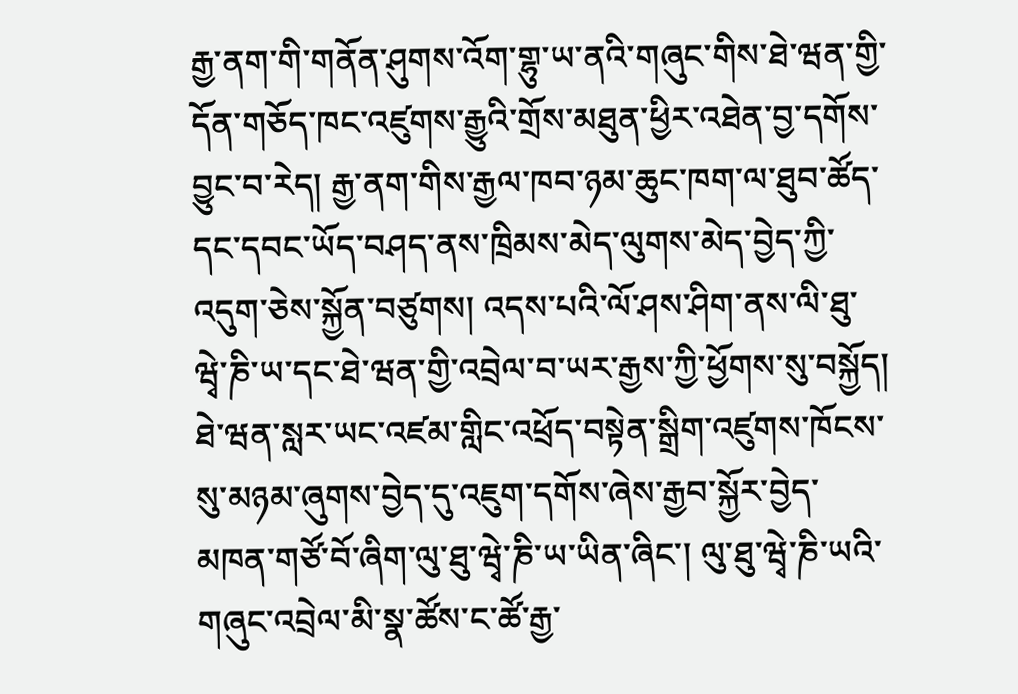རྒྱ་ནག་གི་གནོན་ཤུགས་འོག་གྷུ་ཡ་ནའི་གཞུང་གིས་ཐེ་ཝན་གྱི་དོན་གཅོད་ཁང་འཛུགས་རྒྱུའི་གྲོས་མཐུན་ཕྱིར་འཐེན་བྱ་དགོས་བྱུང་བ་རེད། རྒྱ་ནག་གིས་རྒྱལ་ཁབ་ཉམ་ཆུང་ཁག་ལ་ཐུབ་ཚོད་དང་དབང་ཡོད་བཤད་ནས་ཁྲིམས་མེད་ལུགས་མེད་བྱེད་ཀྱི་འདུག་ཅེས་སྐྱོན་བཙུགས། འདས་པའི་ལོ་ཤས་ཤིག་ནས་ལི་ཐུ་ཝྭེ་ཎི་ཡ་དང་ཐེ་ཝན་གྱི་འབྲེལ་བ་ཡར་རྒྱས་ཀྱི་ཕྱོགས་སུ་བསྐྱོད། ཐེ་ཝན་སླར་ཡང་འཛམ་གླིང་འཕྲོད་བསྟེན་སྒྲིག་འཛུགས་ཁོངས་སུ་མཉམ་ཞུགས་བྱེད་དུ་འཇུག་དགོས་ཞེས་རྒྱབ་སྐྱོར་བྱེད་མཁན་གཙོ་བོ་ཞིག་ལུ་ཐུ་ཝྭེ་ཎི་ཡ་ཡིན་ཞིང་། ལུ་ཐུ་ཝྭེ་ཎི་ཡའི་གཞུང་འབྲེལ་མི་སྣ་ཚོས་ང་ཚོ་རྒྱ་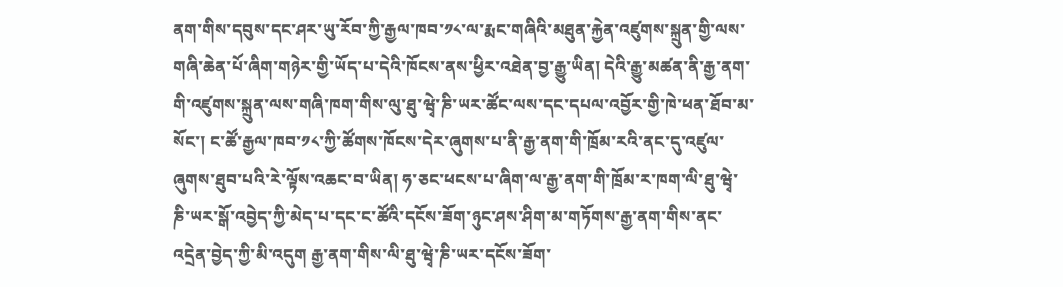ནག་གིས་དབུས་དང་ཤར་ཡུ་རོབ་ཀྱི་རྒྱལ་ཁབ་༡༨་ལ་རྨང་གཞིའི་མཐུན་རྐྱེན་འཛུགས་སྐྲུན་གྱི་ལས་གཞི་ཆེན་པོ་ཞིག་གཉེར་གྱི་ཡོད་པ་དེའི་ཁོངས་ནས་ཕྱིར་འཐེན་བྱ་རྒྱུ་ཡིན། དེའི་རྒྱུ་མཚན་ནི་རྒྱ་ནག་གི་འཛུགས་སྐྲུན་ལས་གཞི་ཁག་གིས་ལུ་ཐུ་ཝྭེ་ཎི་ཡར་ཚོང་ལས་དང་དཔལ་འབྱོར་གྱི་ཁེ་ཕན་ཐོབ་མ་སོང་། ང་ཚོ་རྒྱལ་ཁབ་༡༨་ཀྱི་ཚོགས་ཁོངས་དེར་ཞུགས་པ་ནི་རྒྱ་ནག་གི་ཁྲོམ་རའི་ནང་དུ་འཛུལ་ཞུགས་ཐུབ་པའི་རེ་ལྟོས་འཆང་བ་ཡིན། ཧ་ཅང་ཕངས་པ་ཞིག་ལ་རྒྱ་ནག་གི་ཁྲོམ་ར་ཁག་ལི་ཐུ་ཝྭེ་ཎི་ཡར་སྒོ་འབྱེད་ཀྱི་མེད་པ་དང་ང་ཚོའི་དངོས་ཟོག་ཉུང་ཤས་ཤིག་མ་གཏོགས་རྒྱ་ནག་གིས་ནང་འདྲེན་བྱེད་ཀྱི་མི་འདུག རྒྱ་ནག་གིས་ལི་ཐུ་ཝྭེ་ཎི་ཡར་དངོས་ཟོག་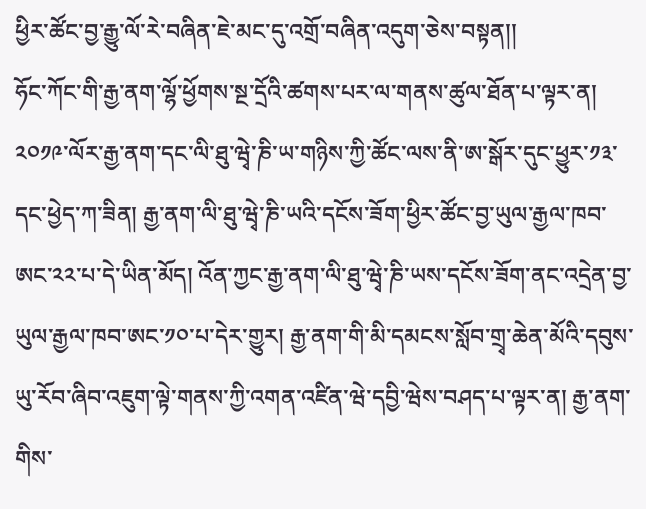ཕྱིར་ཚོང་བྱ་རྒྱུ་ལོ་རེ་བཞིན་ཇེ་མང་དུ་འགྲོ་བཞིན་འདུག་ཅེས་བསྟན།།
ཧོང་ཀོང་གི་རྒྱ་ནག་ལྷོ་ཕྱོགས་སྔ་དྲོའི་ཚགས་པར་ལ་གནས་ཚུལ་ཐོན་པ་ལྟར་ན། ༢༠༡༩་ལོར་རྒྱ་ནག་དང་ལི་ཐུ་ཝྭེ་ཎི་ཡ་གཉིས་ཀྱི་ཚོང་ལས་ནི་ཨ་སྒོར་དུང་ཕྱུར་༡༣་དང་ཕྱེད་ཀ་ཟིན། རྒྱ་ནག་ལི་ཐུ་ཝྭེ་ཎི་ཡའི་དངོས་ཟོག་ཕྱིར་ཚོང་བྱ་ཡུལ་རྒྱལ་ཁབ་ཨང་༢༢་པ་དེ་ཡིན་མོད། འོན་ཀྱང་རྒྱ་ནག་ལི་ཐུ་ཝྭེ་ཎི་ཡས་དངོས་ཟོག་ནང་འདྲེན་བྱ་ཡུལ་རྒྱལ་ཁབ་ཨང་༡༠་པ་དེར་གྱུར། རྒྱ་ནག་གི་མི་དམངས་སློབ་གྲྭ་ཆེན་མོའི་དབུས་ཡུ་རོབ་ཞིབ་འཇུག་ལྟེ་གནས་ཀྱི་འགན་འཛིན་ཝེ་དབྱི་ཝེས་བཤད་པ་ལྟར་ན། རྒྱ་ནག་གིས་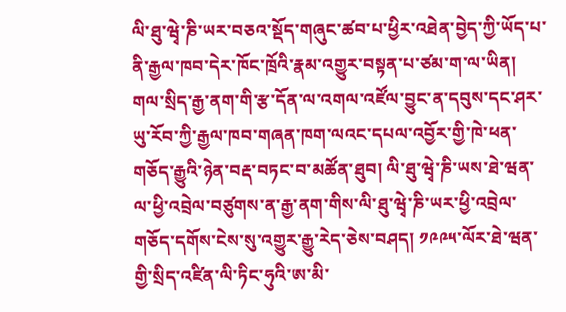ལི་ཐུ་ཝྭེ་ཎི་ཡར་བཅའ་སྡོད་གཞུང་ཚབ་པ་ཕྱིར་འཐེན་བྱེད་ཀྱི་ཡོད་པ་ནི་རྒྱལ་ཁབ་དེར་ཁོང་ཁྲོའི་རྣམ་འགྱུར་བསྟན་པ་ཙམ་ག་ལ་ཡིན། གལ་སྲིད་རྒྱ་ནག་གི་རྩ་དོན་ལ་འགལ་འཛོལ་བྱུང་ན་དབུས་དང་ཤར་ཡུ་རོབ་ཀྱི་རྒྱལ་ཁབ་གཞན་ཁག་ལའང་དཔལ་འབྱོར་གྱི་ཁེ་ཕན་གཅོད་རྒྱུའི་ཉེན་བརྡ་བཏང་བ་མཚོན་ཐུབ། ལི་ཐུ་ཝྭེ་ཎི་ཡས་ཐེ་ཝན་ལ་ཕྱི་འབྲེལ་བཙུགས་ན་རྒྱ་ནག་གིས་ལི་ཐུ་ཝྭེ་ཎི་ཡར་ཕྱི་འབྲེལ་གཅོད་དགོས་ངེས་སུ་འགྱུར་རྒྱུ་རེད་ཅེས་བཤད། ༡༩༩༥་ལོར་ཐེ་ཝན་གྱི་སྲིད་འཛིན་ལི་ཏིང་ཧུའི་ཨ་མི་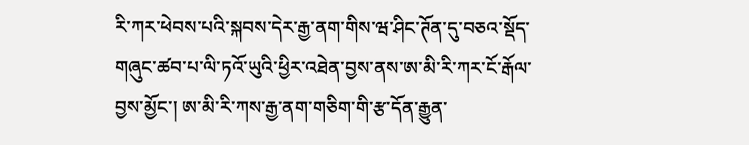རི་ཀར་ཕེབས་པའི་སྐབས་དེར་རྒྱ་ནག་གིས་ཝ་ཤིང་ཊོན་དུ་བཅའ་སྡོད་གཞུང་ཚབ་པ་ལི་ཏའོ་ཡུའི་ཕྱིར་འཐེན་བྱས་ནས་ཨ་མི་རི་ཀར་ངོ་རྒོལ་བྱས་མྱོང་། ཨ་མི་རི་ཀས་རྒྱ་ནག་གཅིག་གི་རྩ་དོན་རྒྱུན་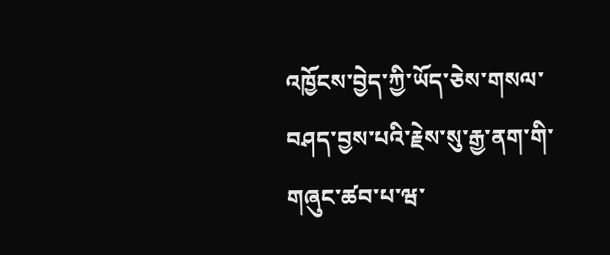འཁྱོངས་བྱེད་ཀྱི་ཡོད་ཅེས་གསལ་བཤད་བྱས་པའི་རྗེས་སུ་རྒྱ་ནག་གི་གཞུང་ཚབ་པ་ཝ་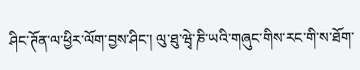ཤིང་ཊོན་ལ་ཕྱིར་ལོག་བྱས་ཤིང་། ལུ་ཐུ་ཝྭེ་ཎི་ཡའི་གཞུང་གིས་རང་གི་ས་ཐོག་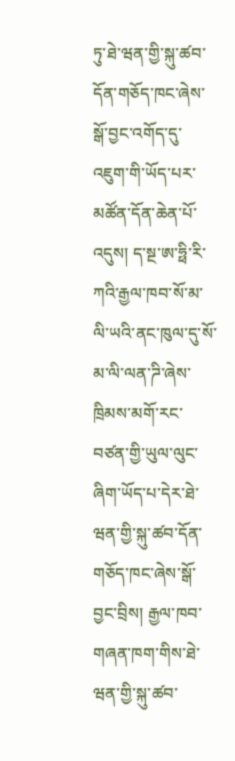ཏུ་ཐེ་ཝན་གྱི་སྐུ་ཚབ་དོན་གཅོད་ཁང་ཞེས་སྒོ་བྱང་འགོད་དུ་འཇུག་གི་ཡོད་པར་མཚོན་དོན་ཆེན་པོ་འདུས། ད་སྔ་ཨ་ཧྥི་རི་ཀའི་རྒྱལ་ཁབ་སོ་མ་ལི་ཡའི་ནང་ཁུལ་དུ་སོ་མ་ལི་ལན་ཌི་ཞེས་ཁྲིམས་མགོ་རང་བཙན་གྱི་ཡུལ་ལུང་ཞིག་ཡོད་པ་དེར་ཐེ་ཝན་གྱི་སྐུ་ཚབ་དོན་གཅོད་ཁང་ཞེས་སྒོ་བྱང་བྲིས། རྒྱལ་ཁབ་གཞན་ཁག་གིས་ཐེ་ཝན་གྱི་སྐུ་ཚབ་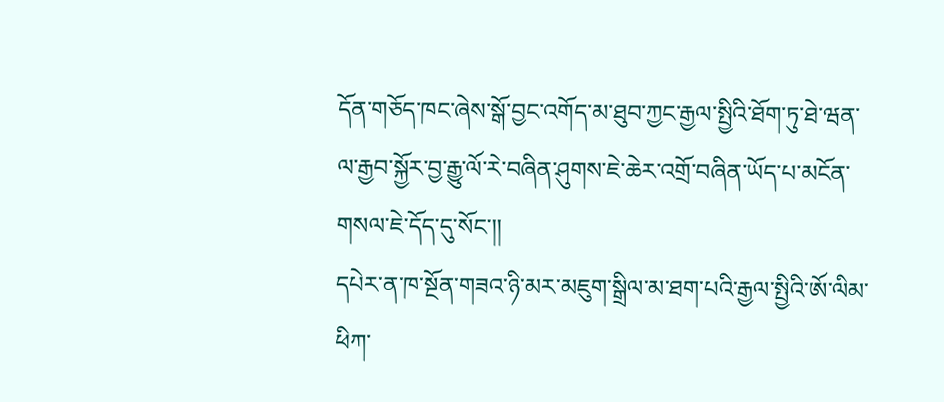དོན་གཅོད་ཁང་ཞེས་སྒོ་བྱང་འགོད་མ་ཐུབ་ཀྱང་རྒྱལ་སྤྱིའི་ཐོག་ཏུ་ཐེ་ཝན་ལ་རྒྱབ་སྐྱོར་བྱ་རྒྱུ་ལོ་རེ་བཞིན་ཤུགས་ཇེ་ཆེར་འགྲོ་བཞིན་ཡོད་པ་མངོན་གསལ་ཇེ་དོད་དུ་སོང་།།
དཔེར་ན་ཁ་སྔོན་གཟའ་ཉི་མར་མཇུག་སྒྲིལ་མ་ཐག་པའི་རྒྱལ་སྤྱིའི་ཨོ་ལིམ་ཕིཀ་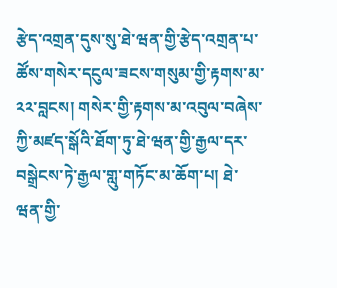རྩེད་འགྲན་དུས་སུ་ཐེ་ཝན་གྱི་རྩེད་འགྲན་པ་ཚོས་གསེར་དངུལ་ཟངས་གསུམ་གྱི་རྟགས་མ་༢༢་བླངས། གསེར་གྱི་རྟགས་མ་འབུལ་བཞེས་ཀྱི་མཛད་སྒོའི་ཐོག་ཏུ་ཐེ་ཝན་གྱི་རྒྱལ་དར་བསྒྲེངས་ཏེ་རྒྱལ་གླུ་གཏོང་མ་ཆོག་པ། ཐེ་ཝན་གྱི་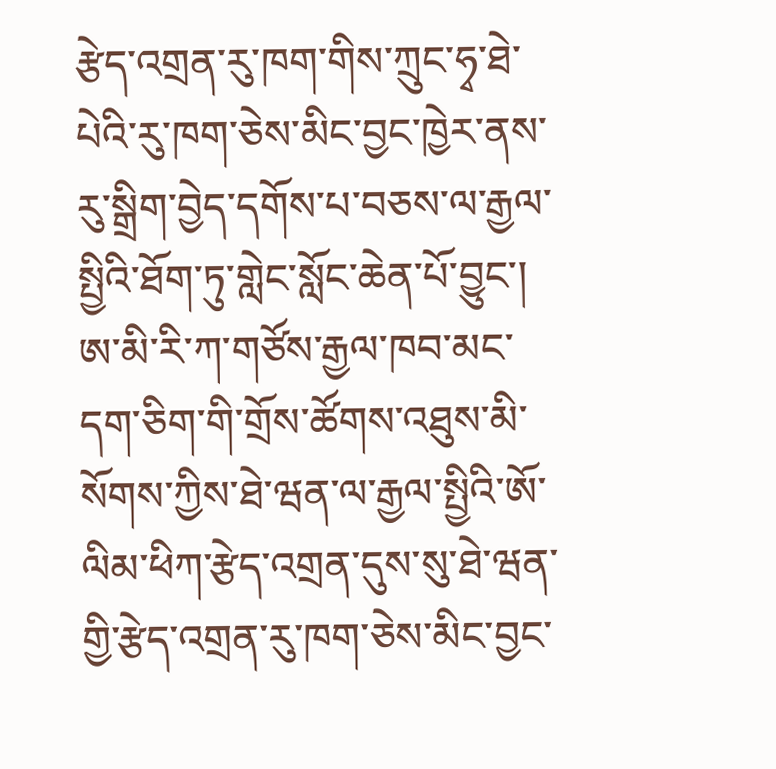རྩེད་འགྲན་རུ་ཁག་གིས་ཀྲུང་ཧྭ་ཐེ་པེའི་རུ་ཁག་ཅེས་མིང་བྱང་ཁྱེར་ནས་རུ་སྒྲིག་བྱེད་དགོས་པ་བཅས་ལ་རྒྱལ་སྤྱིའི་ཐོག་ཏུ་གླེང་སློང་ཆེན་པོ་བྱུང་། ཨ་མི་རི་ཀ་གཙོས་རྒྱལ་ཁབ་མང་དག་ཅིག་གི་གྲོས་ཚོགས་འཐུས་མི་སོགས་ཀྱིས་ཐེ་ཝན་ལ་རྒྱལ་སྤྱིའི་ཨོ་ལིམ་ཕིཀ་རྩེད་འགྲན་དུས་སུ་ཐེ་ཝན་གྱི་རྩེད་འགྲན་རུ་ཁག་ཅེས་མིང་བྱང་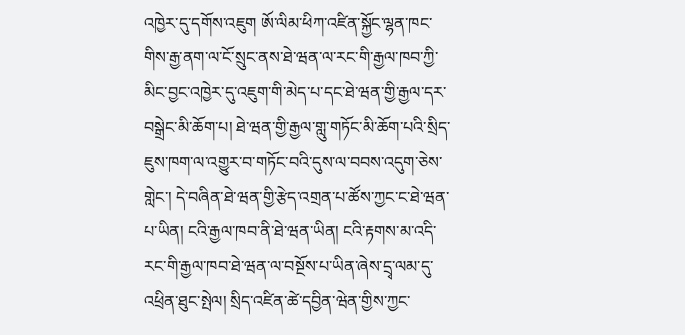འཁྱེར་དུ་དགོས་འཇུག ཨོ་ལིམ་ཕིཀ་འཛིན་སྐྱོང་ལྷན་ཁང་གིས་རྒྱ་ནག་ལ་ངོ་སྲུང་ནས་ཐེ་ཝན་ལ་རང་གི་རྒྱལ་ཁབ་ཀྱི་མིང་བྱང་འཁྱེར་དུ་འཇུག་གི་མེད་པ་དང་ཐེ་ཝན་གྱི་རྒྱལ་དར་བསྒྲེང་མི་ཆོག་པ། ཐེ་ཝན་གྱི་རྒྱལ་གླུ་གཏོང་མི་ཆོག་པའི་སྲིད་ཇུས་ཁག་ལ་འགྱུར་བ་གཏོང་བའི་དུས་ལ་བབས་འདུག་ཅེས་གླེང་། དེ་བཞིན་ཐེ་ཝན་གྱི་རྩེད་འགྲན་པ་ཚོས་ཀྱང་ང་ཐེ་ཝན་པ་ཡིན། ངའི་རྒྱལ་ཁབ་ནི་ཐེ་ཝན་ཡིན། ངའི་རྟགས་མ་འདི་རང་གི་རྒྱལ་ཁབ་ཐེ་ཝན་ལ་བསྔོས་པ་ཡིན་ཞེས་དྲྭ་ལམ་དུ་འཕྲིན་ཐུང་སྤེལ། སྲིད་འཛིན་ཚེ་དབྱིན་ཝེན་གྱིས་ཀྱང་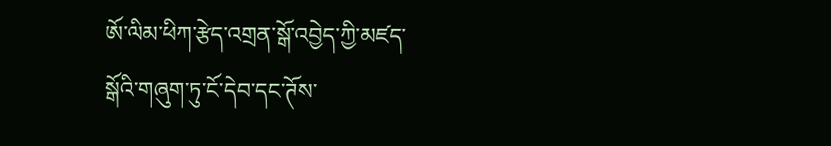ཨོ་ལིམ་ཕིཀ་རྩེད་འགྲན་སྒོ་འབྱེད་ཀྱི་མཛད་སྒོའི་གཞུག་ཏུ་ངོ་དེབ་དང་ཊོས་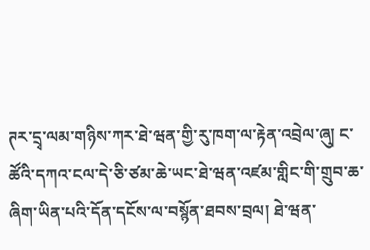ཊར་དྲྭ་ལམ་གཉིས་ཀར་ཐེ་ཝན་གྱི་རུ་ཁག་ལ་རྟེན་འབྲེལ་ཞུ། ང་ཚོའི་དཀའ་ངལ་དེ་ཅི་ཙམ་ཆེ་ཡང་ཐེ་ཝན་འཛམ་གླིང་གི་གྲུབ་ཆ་ཞིག་ཡིན་པའི་དོན་དངོས་ལ་བསྙོན་ཐབས་བྲལ། ཐེ་ཝན་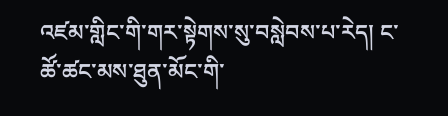འཛམ་གླིང་གི་གར་སྟེགས་སུ་བསླེབས་པ་རེད། ང་ཚོ་ཚང་མས་ཐུན་མོང་གི་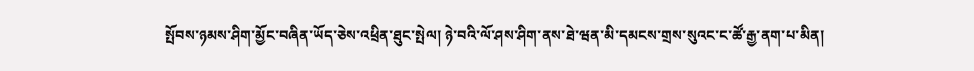སྤོབས་ཉམས་ཤིག་མྱོང་བཞིན་ཡོད་ཅེས་འཕྲིན་ཐུང་སྤེལ། ཉེ་བའི་ལོ་ཤས་ཤིག་ནས་ཐེ་ཝན་མི་དམངས་གྲས་སུའང་ང་ཚོ་རྒྱ་ནག་པ་མིན།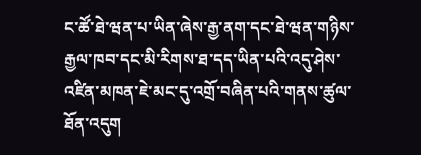ང་ཚོ་ཐེ་ཝན་པ་ཡིན་ཞེས་རྒྱ་ནག་དང་ཐེ་ཝན་གཉིས་རྒྱལ་ཁབ་དང་མི་རིགས་ཐ་དད་ཡིན་པའི་འདུ་ཤེས་འཛིན་མཁན་ཇེ་མང་དུ་འགྲོ་བཞིན་པའི་གནས་ཚུལ་ཐོན་འདུག